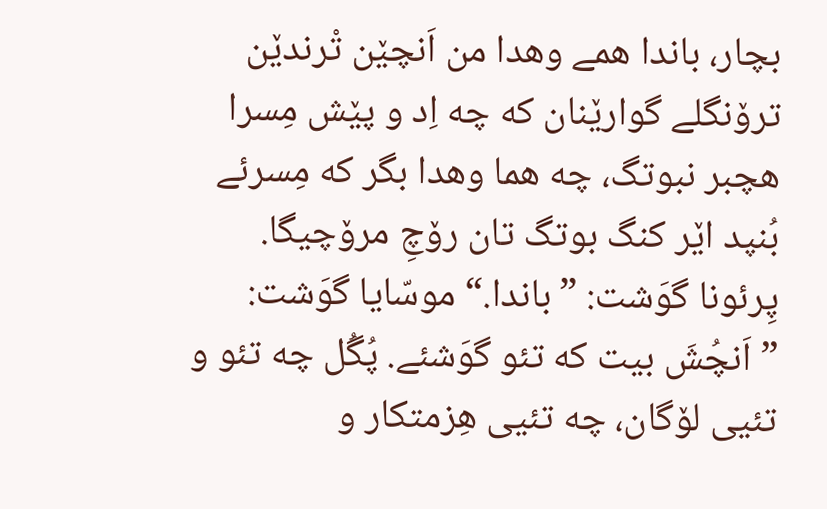بچار، باندا همے وهدا من اَنچێن تْرندێن ترۆنگلے گوارێنان که چه اِد و پێش مِسرا هچبر نبوتگ، چه هما وهدا بگر که مِسرئے بُنپد اێر کنگ بوتگ تان رۆچِ مرۆچیگا.
پِرئونا گوَشت: ”باندا.“ موسّایا گوَشت: ”اَنچُشَ بیت که تئو گوَشئے. پُگُل چه تئو و تئیی لۆگان، چه تئیی هِزمتکار و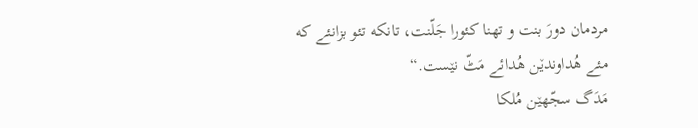مردمان دورَ بنت و تهنا کئورا جَلّنت، تانکه تئو بزانئے که مئے هُداوندێن هُدائے مَٹّ نێست.“
مَدَگ سجّهێن مُلکا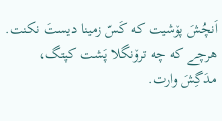اَنچُشَ پۆشیت که کَسّ زمینا دیستَ نکنت. هرچے که چه ترۆنگلا پَشت کپتگ، مدَگِشَ وارت.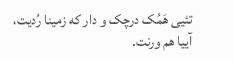تئیی هَمُک درچک و دار که زمینا رُدیت، آییا هم ورنت.